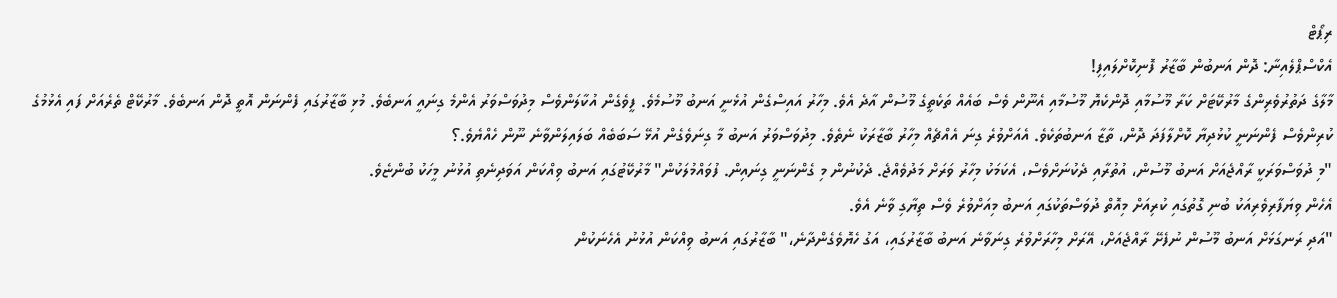ރިޕޯޓް
އެކްސްޕްލެއިނާ: ދޮން އަނބުން ބާޒާރު ފޮނިކޮށްލައިފި!
މާލާގެ ދަތުރުވެރިންގެ މާރުކޭޓަށް ކަރާ މޫސުމާއި ދޮންކެޔޮ މޫސުމާއި އެނޫން ވެސް ބައެއް ތަކެތީގެ މޫސުން އާދެ އެވެ. މިހާރު އައިސްގެން އުޅެނީ އަނބު މޫސުމެވެ. ފީވެގެން އުކާލަންވެސް މިދުވަސްވަރު އެންމެ ގިނައީ އަނބެވެ. މުޅި ބާޒާރުގައި ފެންނަން އޮތީ ދޮން އަނބެވެ. މާރުކޭޓް ތެރެއަށް ފައި އެޅުމުގެ ކުރިންވެސް ފެންނަނީ ކުޅުދިޔާ ކޮށްލާފަދަ ދޮން، ތާޒާ އަނބުތަކެވެ. އެއަށްވުރެ ގިނަ އެއްޗެއް މިހާރު ބާޒާރަކު ނެތެވެ. މިދުވަސްވަރު އަނބު މާ ގިނަވެގެން އުޅޭ ސަބަބެއް ބަލައިލަންވާނެ ނޫން ހެއްޔެވެ.؟
"މި ދުވަސްވަރަކީ ރާއްޖެއަށް އަނބު މޫސުން، އުތުރާއި ދެކުނަށްވެސް، އެކަމަކު މިހާރު ވަރަށް މަދުވެއްޖެ. ދެކުނުން މި ގެންނަނީ ގިނައިން. ފުވައްމުލަކުން" މާރުކޭޓުގައި އަނބު ވިއްކަން އަވަދިނެތި އުޅުނު މީހަކު ބުންޏެވެ.
އެހެން ވިޔަފާރިވެރިއަކު ބުނި ގޮތުގައި ކުރިއަށް މިއޮތް ދުވަސްތަކުގައި އަނބު މިއަށްވުރެ ވެސް ތިޔާގި ވާނެ އެވެ.
"އަދި ރަނގަޅަށް އަނބު މޫސުން ނުފެށޭ ރާއްޖެއަށް، އޭރަށް މިހާރަށްވުރެ ގިނަވާނެ އަނބު ބާޒާރުގައި، އަގު ހެޔޮވެގެންދާނެ،" ބާޒާރުގައި އަނބު ވިއްކަން އުޅުނު އެހެނަކުން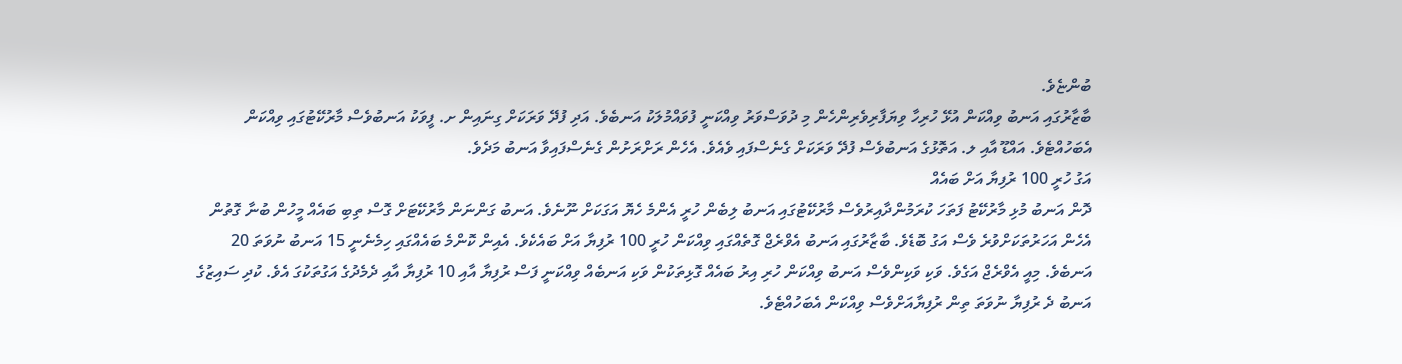ބުންޏެވެ.
ބާޒާރުގައި އަނބު ވިއްކަން އުޅޭ ހުރިހާ ވިޔަފާރިވެރިންހެން މި ދުވަސްވަރު ވިއްކަނީ ފުވައްމުލަކު އަނބެވެ. އަދި ފުދޭ ވަރަކަށް ގިނައިން ށ. ފީވަކު އަނބުވެސް މާރުކޭޓުގައި ވިއްކަން އެބަހުއްޓެވެ. އައްޑޫ އާއި ލ. އަތޮޅުގެ އަނބުވެސް ފުދޭ ވަރަކަށް ގެނެސްފައި ވެއެވެ. އެހެން ރަށްރަށުން ގެނެސްފައިވާ އަނބު މަދެވެ.
އަގު ހުރީ 100 ރުފިޔާ އަށް ބައެއް
ދޮން އަނބު މުޅި މާރުކޭޓު ފަތަހަ ކުރަމުންދާއިރުވެސް މާރުކޭޓުގައި އަނބު ލިބެން ހުރީ އެންމެ ހެޔޮ އަގަކަށް ނޫނެވެ. އަނބު ގަންނަން މާރުކޭޓަށް ގޮސް ތިބި ބައެއް މީހުން ބުނާ ގޮތުން އެހެން އަހަރުތަކަށްވުރެ ވެސް އަގު ބޮޑެވެ. ބާޒާރުގައި އަނބު އެވްރެޖް ގޮތެއްގައި ވިއްކަން ހުރީ 100 ރުފިޔާ އަށް ބައެކެވެ. އެއިން ކޮންމެ ބައެއްގައި ހިމެނެނީ 15 އަނބު ނުވަތަ 20 އަނބެވެ. މިއީ އެވްރެޖް އަގެވެ. ވަކި ވަކިންވެސް އަނބު ވިއްކަން ހުރި އިރު ބައެއް ގޮޅިތަކުން ވަކި އަނބެއް ވިއްކަނީ ފަސް ރުފިޔާ އާއި 10 ރުފިޔާ އާއި ދެމެދުގެ އަގުތަކުގަ އެވެ. ކުދި ސައިޒުގެ އަނބު ދެ ރުފިޔާ ނުވަތަ ތިން ރުފިޔާއަށްވެސް ވިއްކަން އެބަހުއްޓެވެ.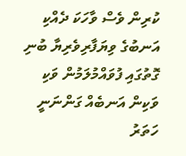ކުރިން ވެސް ވާހަކަ ދެއްކި އަނބުގެ ވިޔަފާރިވެރިޔާ ބުނި ގޮތުގައި ފުވައްމުލަމުން ވަކި ވަކިން އަނބެއް ގަންނަނީ ހަތަރު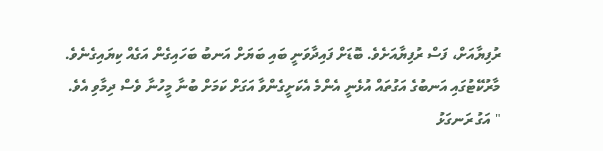ރުފިޔާއަށް، ފަސް ރުފިޔާއަށެވެ. ބޮޑަށް ފައިދާވަނީ ބައި ބަޔަށް އަނބު ބަހައިގެން އަގެއް ކިޔައިގެނެވެ.
މާރުކޭޓުގައި އަނބުގެ އަގުތައް އުޅެނީ އެންމެ އެކަށީގެންވާ އަގަށް ކަމަށް ބުނާ މީހުނާ ވެސް ދިމާވި އެވެ.
" އަގު ރަނގަޅު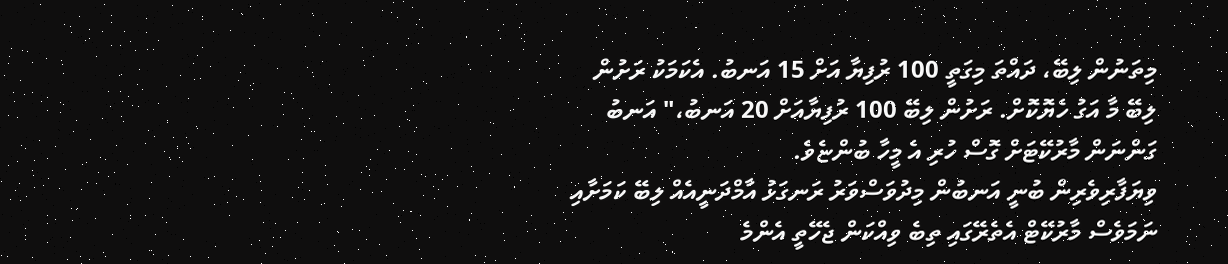މިތަނުން ލިބޭ، ދައްތަ މިގަތީ 100 ރުފިޔާ އަށް 15 އަނބު. އެކަމަކު ރަށުން ލިބޭ މާ އަގު ހެޔޮކޮށް. ރަށުން ލިބޭ 100 ރުފިޔާއަށް 20 އަނބު،" އަނބު ގަންނަން މާރުކޭޓަށް ގޮސް ހުރި އެ މީހާ ބުންޏެވެ.
ވިޔަފާރިވެރިން ބުނީ އަނބުން މިދުވަސްވަރު ރަނގަޅު އާމްދަނީއެއް ލިބޭ ކަމަށާއި ނަމަވެސް މާރުކޭޓް އެތެރޭގައި ތިބެ ވިއްކަން ޖެހޭތީ އެންމެ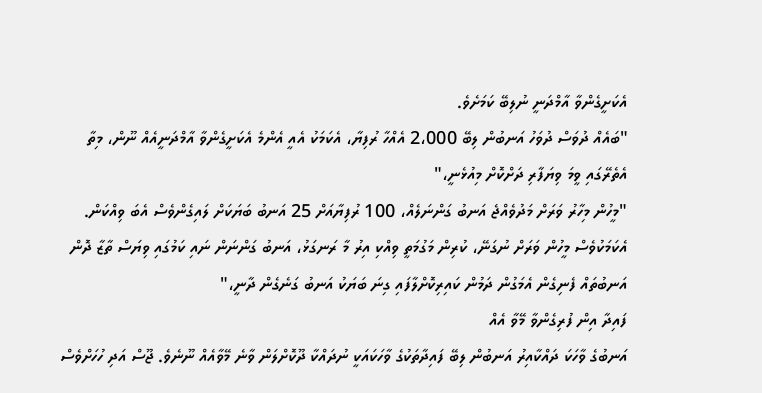އެކަށީގެންވާ އާމްދަނީ ނުލިބޭ ކަމަށެވެ.
"ބައެއް ދުވަސް ދުވަހު އަނބުން ލިބޭ 2،000 އެއްހާ ރުފިޔާ، އެކަމަކު އެއީ އެންމެ އެކަށީގެންވާ އާމްދަނީއެއް ނޫން، މިތާ އެތެރޭގައި ވީމަ ވިޔަފާރި ދަށްކޮށް މިއުޅެނީ،"
"މީހުން މިހާރު ވަރަށް މަދުވެއްޖެ އަނބު ގަންނަލެއް، 100 ރުފިޔާއަށް 25 އަނބު ބަޔަކަށް ލައިގެންވެސް އެބަ ވިއްކަން. އެކަމަކުވެސް މީހުން ވަރަށް ނުގަނޭ، ކުރިން މަގުމަތީ ވިއްކި އިރު މާ ރަނގަޅު، އަނބު ގަންނަން ނައި ކަމުގައި ވިޔަސް ތާޒާ ދޮން އަނބުތައް ފެނިގެން އެމަގުން ދަމުން ކައިރިކޮށްލާފައި ގިނަ ބަޔަކު އަނބު ގަނެގެން ދާނީ،"
ފައިދާ އިން ފުރިގެންވާ މޭވާ އެއް
އަނބުގެ ވާހަކަ ދައްކާއިރު އަނބުން ލިބޭ ފައިދާތަކުގެ ވާހަކައަކީ ނުދައްކާ ދޫކޮށްލަން ވާނެ މޭވާއެއް ނޫނެވެ. ޖޫސް އަދި ހުހަށްވެސް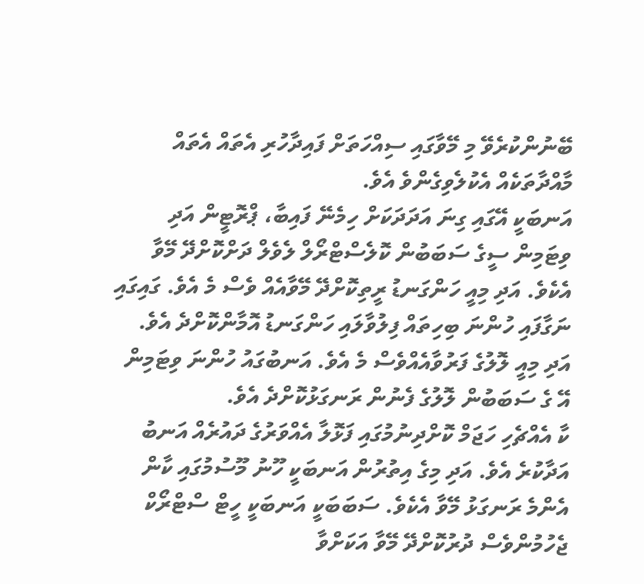ބޭނުންކުރެވޭ މި މޭވާގައި ސިއްހަތަށް ފައިދާހުރި އެތައް އެތައް މާއްދާތަކެއް އެކުލެވިގެންވެ އެވެ.
އަނބަކީ އޭގައި ގިނަ އަދަދަކަށް ހިމެނޭ ފައިބާ، ޕްރޮޓީން އަދި ވިޓަމިން ސީގެ ސަބަބުން ކޮލެސްޓްރޯލް ލެވެލް ދަށްކޮށްދޭ މޭވާ އެކެވެ. އަދި މިއީ ހަންގަނޑު ރީތިކޮށްދޭ މޭވާއެއް ވެސް މެ އެވެ. ގައިގައި ނަގާފައި ހުންނަ ބިހިތައް ފިލުވާލައި ހަންގަނޑު އޮމާންކޮށްދެ އެވެ. އަދި މިއީ ލޮލުގެ ފަރުވާއެއްވެސް މެ އެވެ. އަނބުގައު ހުންނަ ވިޓަމިން އޭ ގެ ސަބަބުން ލޮލުގެ ފެނުން ރަނގަޅުކޮށްދެ އެވެ.
ކާ އެއްޗެހި ހަޖަމް ކޮށްދިނުމުގައި ފަޅޮލާ އެއްވަރުގެ ދައުރެއް އަނބު އަދާކުރެ އެވެ. އަދި މިގެ އިތުރުން އަނބަކީ ހޫނު މޫސުމުގައި ކާން އެންމެ ރަނގަޅު މޭވާ އެކެވެ. ސަބަބަކީ އަނބަކީ ހީޓް ސްޓްރޯކް ޖެހުމުންވެސް ދުރުކޮށްދޭ މޭވާ އަކަށްވާ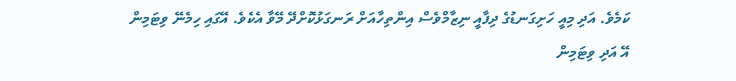ކަމެވެ. އަދި މިއީ ހަށިގަނޑުގެ ދިފާއީ ނިޒާމްވެސް އިންތިހާއަށް ރަނގަޅުކޮށްދޭ މޭވާ އެކެވެ. އޭގައި ހިމެނޭ ވިޓަމިން އޭ އަދި ވިޓަމިން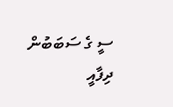ސީ ގެ ސަބަބުން ދިފާއީ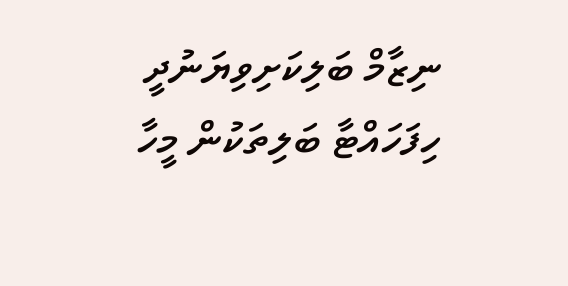ނިޒާމް ބަލިކަށިވިޔަނުދީ ހިފަހައްޓާ ބަލިތަކުން މީހާ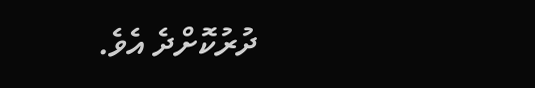ދުރުކޮށްދެ އެވެ.